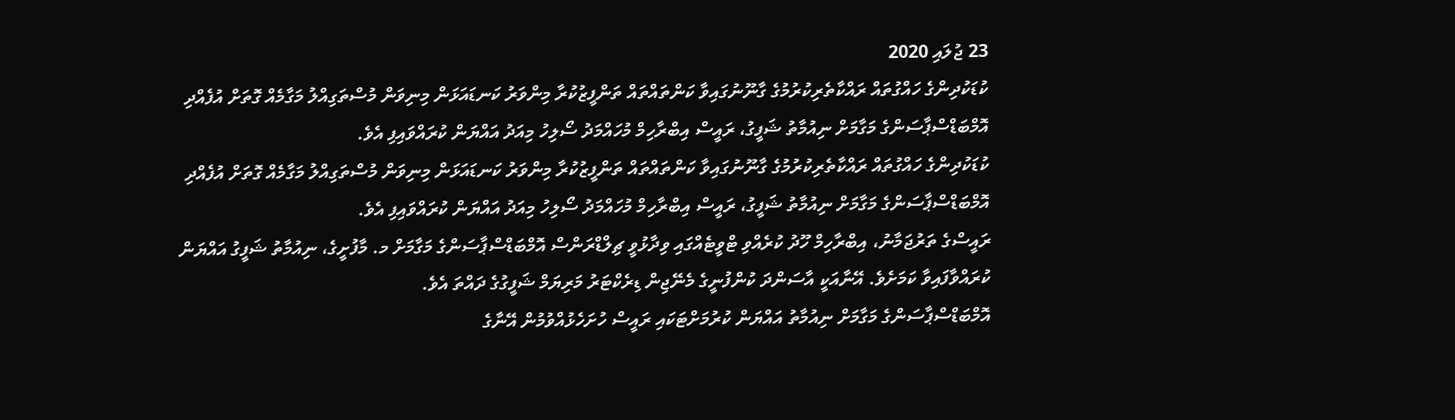23 ޖުލައި 2020
ކުޑަކުދިންގެ ހައްގުތައް ރައްކާތެރިކުރުމުގެ ގާނޫނުގައިވާ ކަންތައްތައް ތަންފީޒުކުރާ މިންވަރު ކަނޑައަޅަން މިނިވަން މުސްތަގިއްލު މަގާމެއް ގޮތަށް އުފެއްދި އޮމްބަޑްސްޕާސަންގެ މަގާމަށް ނިއުމާތު ޝަފީގު، ރައީސް އިބްރާހިމް މުހައްމަދު ސޯލިހު މިއަދު އައްޔަން ކުރައްވައިފި އެވެ.
ކުޑަކުދިންގެ ހައްގުތައް ރައްކާތެރިކުރުމުގެ ގާނޫނުގައިވާ ކަންތައްތައް ތަންފީޒުކުރާ މިންވަރު ކަނޑައަޅަން މިނިވަން މުސްތަގިއްލު މަގާމެއް ގޮތަށް އުފެއްދި އޮމްބަޑްސްޕާސަންގެ މަގާމަށް ނިއުމާތު ޝަފީގު، ރައީސް އިބްރާހިމް މުހައްމަދު ސޯލިހު މިއަދު އައްޔަން ކުރައްވައިފި އެވެ.
ރައީސްގެ ތަރުޖަމާނު، އިބްރާހިމް ހޫދު ކުރެއްވި ޓްވީޓެއްގައި ވިދާޅުވީ ޗިލްޑްރަންސް އޮމްބަޑްސްޕާސަންގެ މަގާމަށް މ. މާފުށީގެ، ނިއުމާތު ޝަފީގު އައްޔަން ކުރައްވާފައިވާ ކަމަށެވެ. އޭނާއަކީ އާސަންދަ ކުންފުނީގެ މެނޭޖިން ޑިރެކްޓަރު މަރިޔަމް ޝަފީގުގެ ދައްތަ އެވެ.
އޮމްބަޑްސްޕާސަންގެ މަގާމަށް ނިއުމާތު އައްޔަން ކުރުމަށްޓަކައި ރައީސް ހުށަހެޅުއްވުމުން އޭނާގެ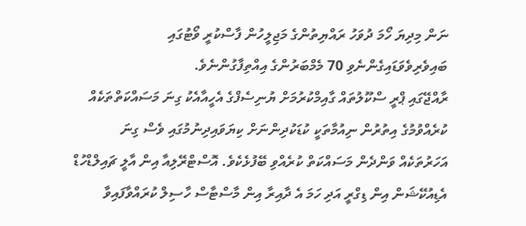ނަން މިދިޔަ ހޯމަ ދުވަހު ރައްޔިތުންގެ މަޖިލީހުން ފާސްކުރީ ވޯޓުގައި ބައިވެރިވެވަޑައިގެންނެވި 70 މެމްބަރުންގެ އިއްތިފާގުންނެވެ.
ރާއްޖޭގައި ޕްރީ ސްކޫލުތައް ގާއިމްކުރުމަށް ޔުނިސެފްގެ އެހީއާއެކު ގިނަ މަސައްކަތްތަކެއް ކުރެއްވުމުގެ އިތުރުން ނިއުމާތަކީ ކުޑަކުދިންނަށް ކިޔަވައިދިނުމުގައި ވެސް ގިނަ އަހަރުތަކެއް ވަންދެން މަސައްކަތް ކުރެއްވި ބޭފުޅެކެވެ. އޮސްޓްރޭލިއާ އިން އާލީ ޗައިލްޑްހުޑް އެޑިއުކޭޝަން އިން ޑިގްރީ އަދި ހަމަ އެ ދާއިރާ އިން މާސްޓާސް ހާސިލް ކުރައްވާފައިވާ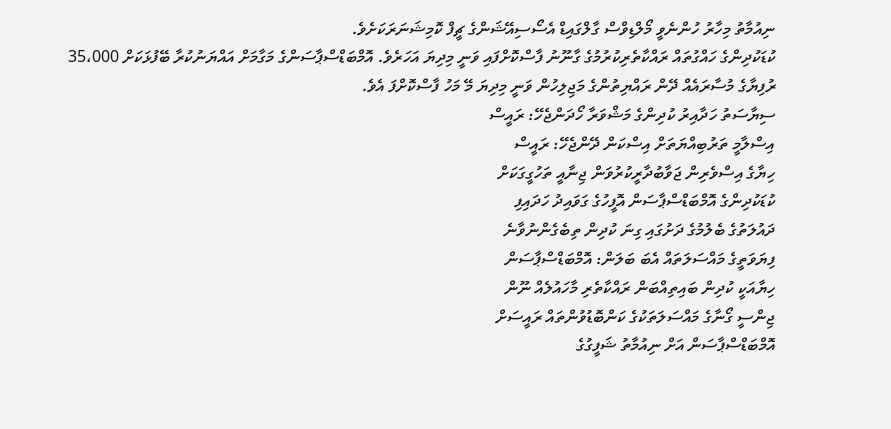ނިއުމާތު މިހާރު ހުންނެވީ މޯލްޑިވްސް ގާލްގައިޑް އެސޯސިއޭޝަންގެ ޗީފް ކޮމިޝަނަރަކަށެވެ.
ކުޑަކުދިންގެ ހައްގުތައް ރައްކާތެރިކުރުމުގެ ގާނޫނު ފާސްކޮށްފައި ވަނީ މިދިޔަ އަހަރެވެ. އޮމްބަޑްސްޕާސަންގެ މަގާމަށް އައްޔަނުކުރާ ބޭފުޅަކަށް 35،000 ރުފިޔާގެ މުސާރައެއް ދޭން ރައްޔިތުންގެ މަޖިލިހުން ވަނީ މިދިޔަ މޭ މަހު ފާސްކޮށްފަ އެވެ.
ސިޔާސަތު ހަދާއިރު ކުދިންގެ މަޝްވަރާ ހޯދަންޖެހޭ: ރައީސް
އިސްލާމީ ތަރުބިއްޔަތަށް އިސްކަން ދޭންޖެހޭ: ރައީސް
ހިޔާގެ އިސްވެރިން ޖަވާބުދާރީކުރުވަން ޖިނާއީ ތަހުގީގަކަށް
ކުޑަކުދިންގެ އޮމްބަޑްސްޕާސަން އޮފީހުގެ ގަވައިދު ހަދައިފި
ދައުލަތުގެ ބެލުމުގެ ދަށުގައި ގިނަ ކުދިން ތިބެގެންނުވާނެ
ފިޔަވަތީގެ މައްސަލަތައް އެބަ ބަލަން: އޮމްބަޑްސްޕާސަން
ހިޔާއަކީ ކުދިން ބައިތިއްބަން ރައްކާތެރި މާހައުލެއް ނޫން
ޖިންސީ ގޯނާގެ މައްސަލަތަކުގެ ކަންބޮޑުވުންތައް ރައީސަށް
އޮމްބަޑްސްޕާސަން އަށް ނިއުމާތު ޝަފީގުގެ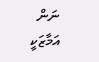ނަން
އަމާޒަކީ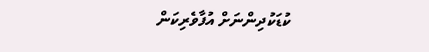ކުޑަކުދިންނަށް އުފާވެރިކަން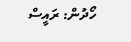ހޯދުން: ރައީސް